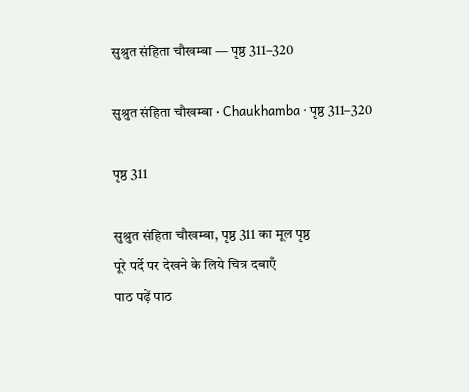सुश्रुत संहिता चौखम्बा — पृष्ठ 311–320

सुश्रुत संहिता चौखम्बा · Chaukhamba · पृष्ठ 311–320

पृष्ठ 311

सुश्रुत संहिता चौखम्बा, पृष्ठ 311 का मूल पृष्ठ
पूरे पर्दे पर देखने के लिये चित्र दबाएँ
पाठ पढ़ें पाठ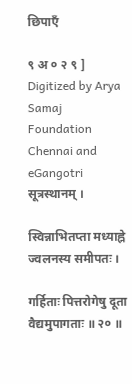छिपाएँ

९ अ ० २ ९ ] Digitized by Arya Samaj Foundation Chennai and eGangotri सूत्रस्थानम् ।

स्विन्नाभितप्ता मध्याह्ने ज्वलनस्य समीपतः ।

गर्हिताः पित्तरोगेषु दूता वैद्यमुपागताः ॥ २० ॥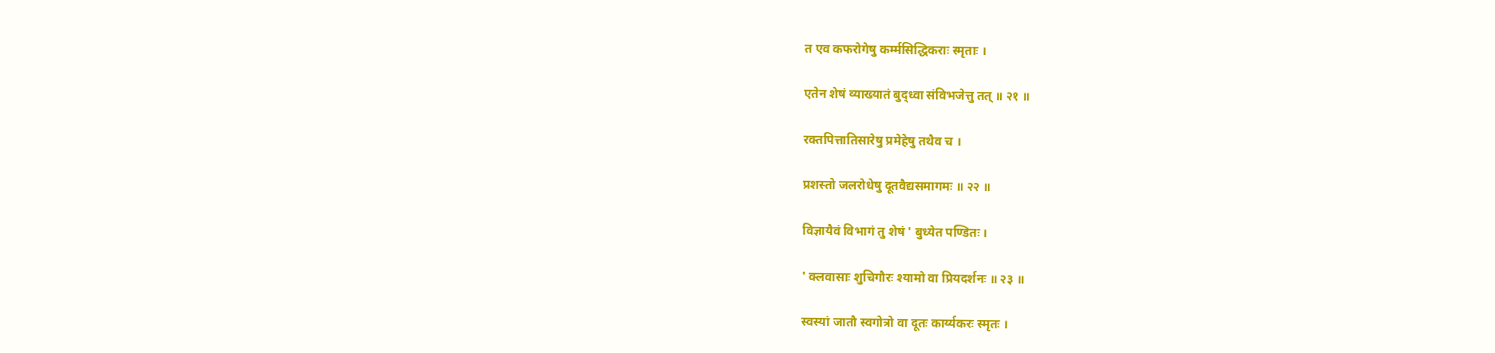त एव कफरोगेषु कर्म्मसिद्धिकराः स्मृताः ।

एतेन शेषं व्याख्यातं बुद्ध्वा संविभजेत्तु तत् ॥ २१ ॥

रक्तपित्तातिसारेषु प्रमेहेषु तथैव च ।

प्रशस्तो जलरोधेषु दूतवैद्यसमागमः ॥ २२ ॥

विज्ञायैवं विभागं तु शेषं ' बुध्येत पण्डितः ।

' क्लवासाः शुचिगौरः श्यामो वा प्रियदर्शनः ॥ २३ ॥

स्वस्यां जातौ स्वगोत्रो वा दूतः कार्य्यकरः स्मृतः ।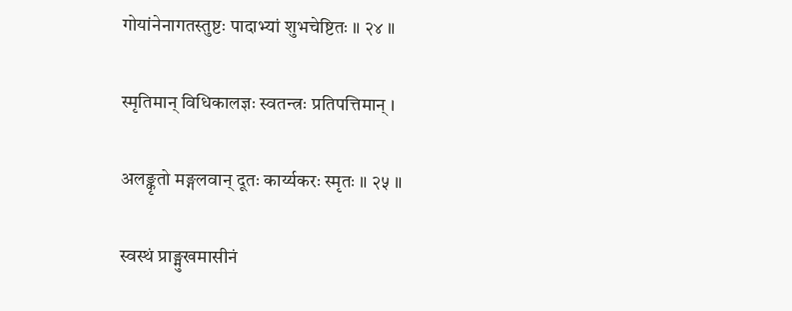गोयांनेनागतस्तुष्टः पादाभ्यां शुभचेष्टितः ॥ २४ ॥

स्मृतिमान् विधिकालज्ञः स्वतन्त्रः प्रतिपत्तिमान् ।

अलङ्कृतो मङ्गलवान् दूतः कार्य्यकरः स्मृतः ॥ २५ ॥

स्वस्थं प्राङ्मुखमासीनं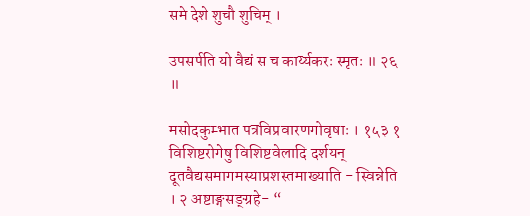समे देशे शुचौ शुचिम् ।

उपसर्पति यो वैद्यं स च कार्य्यकरः स्मृतः ॥ २६ ॥

मसोदकुम्भात पत्रविप्रवारणगोवृषाः । १५३ १ विशिष्टरोगेषु विशिष्टवेलादि दर्शयन् दूतवैद्यसमागमस्याप्रशस्तमाख्याति - स्विन्नेति । २ अष्टाङ्गसङ्ग्रहे- “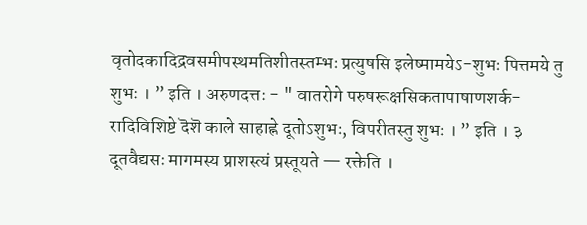वृतोदकादिद्रवसमीपस्थमतिशीतस्तम्भः प्रत्युषसि इलेष्मामयेऽ-शुभः पित्तमये तु शुभः । ” इति । अरुणदत्तः - " वातरोगे परुषरूक्षसिकतापाषाणशर्क-रादिविशिष्टे दॆशॆ काले साहाह्ने दूतोऽशुभः, विपरीतस्तु शुभः । ” इति । ३ दूतवैद्यसः मागमस्य प्राशस्त्यं प्रस्तूयते — रक्तेति ।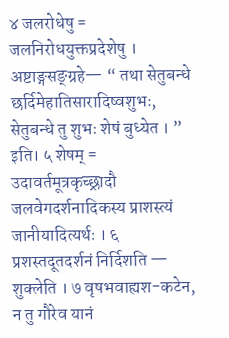४ जलरोधेषु = जलनिरोधयुक्तप्रदेशेषु । अष्टाङ्गसङ्ग्रहे— “ तथा सेतुबन्धे छर्दिमेहातिसारादिष्वशुभः, सेतुबन्धे तु शुभः शेषं बुध्येत । ” इति। ५ शेषम् = उदावर्तमूत्रकृच्छ्रादौ जलवेगदर्शनादिकस्य प्राशस्त्यं जानीयादित्यर्थः । ६ प्रशस्तदूतदर्शनं निर्दिशति — शुक्लेति । ७ वृषभवाह्यश-कटेन, न तु गौरेव यानं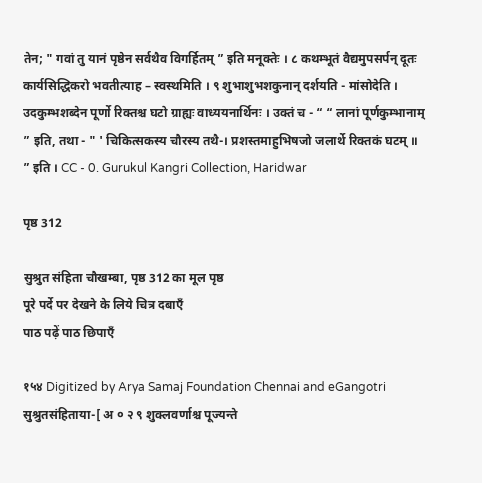तेन; " गवां तु यानं पृष्ठेन सर्वथैव विगर्हितम् ” इति मनूक्तेः । ८ कथम्भूतं वैद्यमुपसर्पन् दूतः कार्यसिद्धिकरो भवतीत्याह – स्वस्थमिति । ९ शुभाशुभशकुनान् दर्शयति - मांसोदेति । उदकुम्भशब्देन पूर्णो रिक्तश्च घटो ग्राह्यः वाध्ययनार्थिनः । उक्तं च - “ “ लानां पूर्णकुम्भानाम् ” इति, तथा - " ' चिकित्सकस्य चौरस्य तथै-। प्रशस्तमाहुभिषजो जलार्थे रिक्तकं घटम् ॥ ” इति । CC - 0. Gurukul Kangri Collection, Haridwar

पृष्ठ 312

सुश्रुत संहिता चौखम्बा, पृष्ठ 312 का मूल पृष्ठ
पूरे पर्दे पर देखने के लिये चित्र दबाएँ
पाठ पढ़ें पाठ छिपाएँ

१५४ Digitized by Arya Samaj Foundation Chennai and eGangotri सुश्रुतसंहिताया-[ अ ० २ ९ शुक्लवर्णाश्च पूज्यन्ते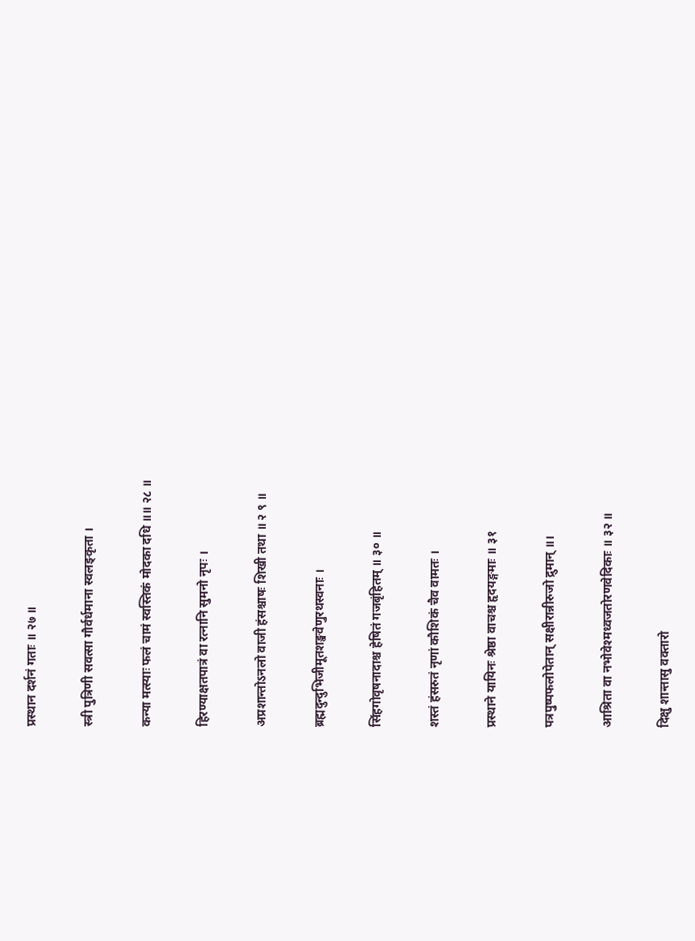प्रस्थान दर्शनं गताः ॥ २७ ॥

स्त्री पुत्रिणी सवत्सा गौर्वर्धमाना स्वलङ्कृता ।

कन्या मत्स्याः फलं चामं स्वस्तिकं मोदका दधि ॥॥ २८ ॥

हिरण्याक्षतपात्रं वा रत्नानि सुमनो नृपः ।

अप्रशान्तोऽनलो वाजी हंसश्चाषः शिखी तथा ॥ २ ९ ॥

ब्रह्मदुन्दुभिजीमूतशङ्खवेणुरथस्वनाः ।

सिंहगोवृषनादाश्च हेषितं गजबृंहितम् ॥ ३० ॥

शस्तं हंसरुतं नृणां कौशिकं चैव वामतः ।

प्रस्थाने यायिनः श्रेष्ठा वाचश्च हृदयङ्गमाः ॥ ३१

पत्रपुष्पफलोपेतान् सक्षीरान्नीरुजो द्रुमान् ॥।

आश्रिता वा नभोवेश्मध्वजतोरणवेदिकाः ॥ ३२ ॥

दिक्षु शान्तासु वक्तारो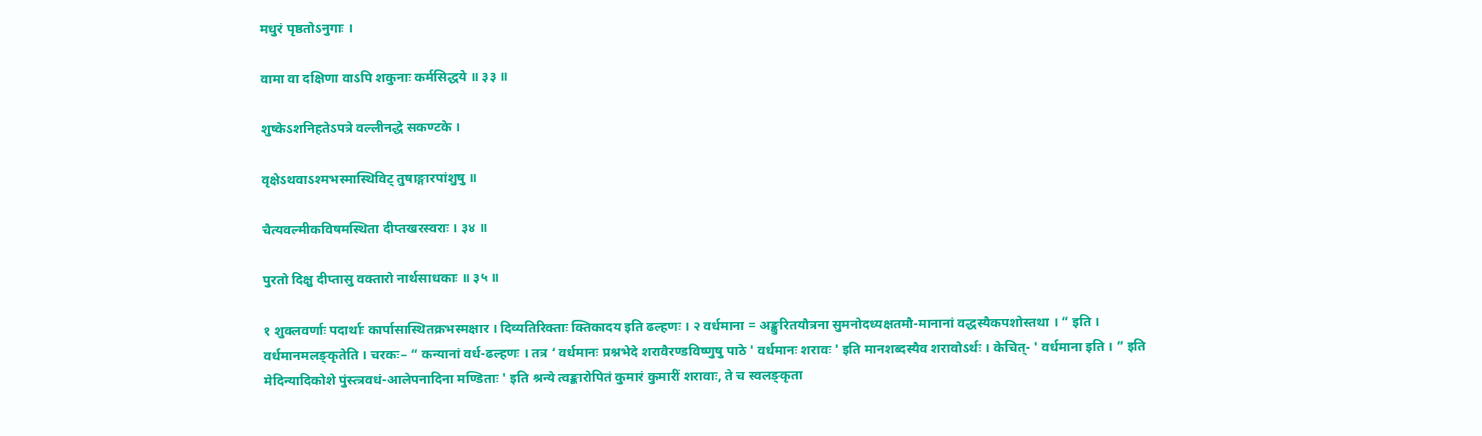मधुरं पृष्ठतोऽनुगाः ।

वामा वा दक्षिणा वाऽपि शकुनाः कर्मसिद्धये ॥ ३३ ॥

शुष्केऽशनिहतेऽपत्रे वल्लीनद्धे सकण्टके ।

वृक्षेऽथवाऽश्मभस्मास्थिविट् तुषाङ्गारपांशुषु ॥

चैत्यवल्मीकविषमस्थिता दीप्तखरस्वराः । ३४ ॥

पुरतो दिक्षु दीप्तासु वक्तारो नार्थसाधकाः ॥ ३५ ॥

१ शुक्लवर्णाः पदार्थाः कार्पासास्थितक्रभस्मक्षार । दिव्यतिरिक्ताः क्तिकादय इति ढल्हणः । २ वर्धमाना = अङ्कुरितयौत्रना सुमनोदध्यक्षतमौ-मानानां वद्धस्यैकपशोस्तथा । ” इति । वर्धमानमलङ्कृतेति । चरकः– “ कन्यानां वर्ध-ढल्हणः । तत्र ‘ वर्धमानः प्रश्नभेदे शरावैरण्डविष्णुषु पाठे ' वर्धमानः शरावः ' इति मानशब्दस्यैव शरावोऽर्थः । केचित्- ' वर्धमाना इति । ” इति मेदिन्यादिकोशे पुंस्त्त्रवधं-आलेपनादिना मण्डिताः ' इति श्रन्ये त्वङ्कारोपितं कुमारं कुमारीं शरावाः, ते च स्वलङ्कृता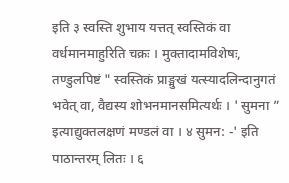इति ३ स्वस्ति शुभाय यत्तत् स्वस्तिकं वा वर्धमानमाहुरिति चक्रः । मुक्तादामविशेषः, तण्डुलपिष्टं " स्वस्तिकं प्राङ्मुखं यत्स्यादलिन्दानुगतं भवेत् वा, वैद्यस्य शोभनमानसमित्यर्थः । ' सुमना ” इत्याद्युक्तलक्षणं मण्डलं वा । ४ सुमन: -' इति पाठान्तरम् लितः । ६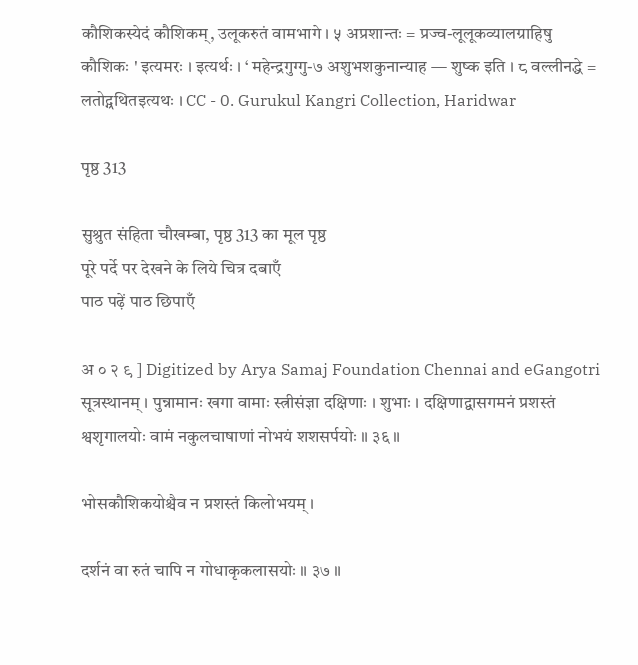कौशिकस्येदं कौशिकम्, उलूकरुतं वामभागे । ५ अप्रशान्तः = प्रज्व-लूलूकव्यालग्राहिषु कौशिकः ' इत्यमरः । इत्यर्थः । ‘ महेन्द्रगुग्गु-७ अशुभशकुनान्याह — शुष्क इति । ८ वल्लीनद्धे = लतोद्ग्रथितइत्यथः । CC - 0. Gurukul Kangri Collection, Haridwar

पृष्ठ 313

सुश्रुत संहिता चौखम्बा, पृष्ठ 313 का मूल पृष्ठ
पूरे पर्दे पर देखने के लिये चित्र दबाएँ
पाठ पढ़ें पाठ छिपाएँ

अ ० २ ९ ] Digitized by Arya Samaj Foundation Chennai and eGangotri सूत्रस्थानम् । पुन्नामानः खगा वामाः स्त्रीसंज्ञा दक्षिणाः । शुभाः । दक्षिणाद्वासगमनं प्रशस्तं श्वशृगालयोः वामं नकुलचाषाणां नोभयं शशसर्पयोः ॥ ३६ ॥

भोसकौशिकयोश्चैव न प्रशस्तं किलोभयम् ।

दर्शनं वा रुतं चापि न गोधाकृकलासयोः ॥ ३७ ॥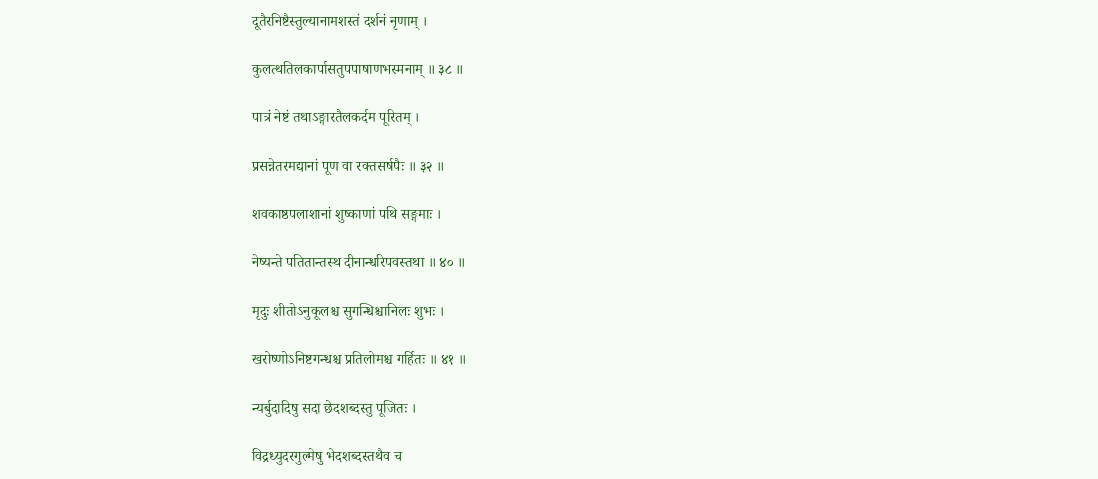दूतैरनिष्टैस्तुल्यानामशस्तं दर्शनं नृणाम् ।

कुलत्थतिलकार्पासतुपपाषाणभस्मनाम् ॥ ३८ ॥

पात्रं नेष्टं तथाऽङ्गारतैलकर्दम पूरितम् ।

प्रसन्नेतरमद्यानां पूण वा रक्तसर्षपैः ॥ ३२ ॥

शवकाष्ठपलाशानां शुष्काणां पथि सङ्गमाः ।

नेष्यन्ते पतितान्तस्थ दीनान्धरिपवस्तथा ॥ ४० ॥

मृदुः शीतोऽनुकूलश्च सुगन्धिश्चानिलः शुभः ।

खरोष्णोऽनिष्टगन्धश्च प्रतिलोमश्च गर्हितः ॥ ४१ ॥

न्यर्बुदादिषु सदा छेदशब्दस्तु पूजितः ।

विद्रध्युदरगुल्मेषु भेदशब्दस्तथैव च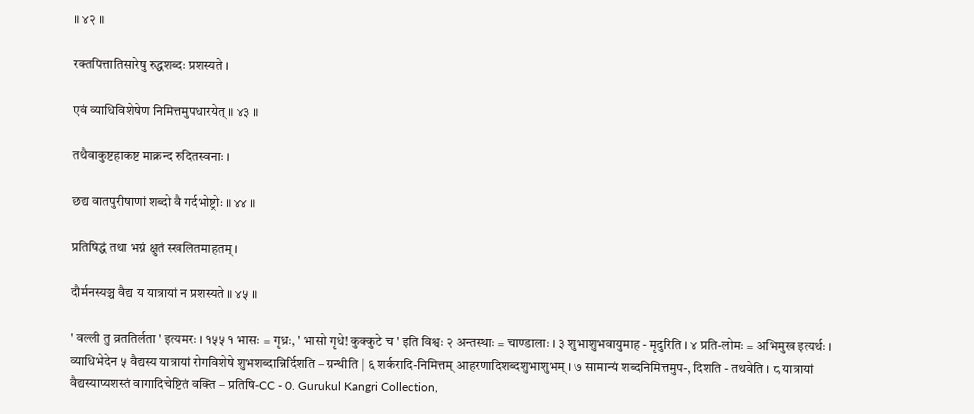॥ ४२ ॥

रक्तपित्तातिसारेषु रुद्धशब्दः प्रशस्यते ।

एवं व्याधिविशेषेण निमित्तमुपधारयेत् ॥ ४३ ॥

तथैवाकुष्टहाकष्ट माक्रन्द रुदितस्वनाः ।

छद्य वातपुरीषाणां शब्दो वै गर्दभोष्ट्रोः ॥ ४४ ॥

प्रतिषिद्धं तथा भग्नं क्षुतं स्खलितमाहतम् ।

दौर्मनस्यञ्च वैद्य य यात्रायां न प्रशस्यते ॥ ४५ ॥

' वल्ली तु व्रततिर्लता ' इत्यमरः । १५५ १ भासः = गृध्रः, ' भासो गृधे! कुक्कुटे च ' इति विश्वः २ अन्तस्थाः = चाण्डालाः । ३ शुभाशुभवायुमाह - मृदुरिति । ४ प्रति-लोमः = अभिमुख इत्यर्थः । व्याधिभेदेन ५ वैद्यस्य यात्रायां रोगविशेषे शुभशब्दान्निर्दिशति – ग्रन्थीति | ६ शर्करादि-निमित्तम् आहरणादिशब्दशुभाशुभम् । ७ सामान्यं शब्दनिमित्तमुप-, दिशति - तथवेति । ८ यात्रायां वैद्यस्याप्यशस्तं वागादिचेष्टितं वक्ति – प्रतिषि-CC - 0. Gurukul Kangri Collection,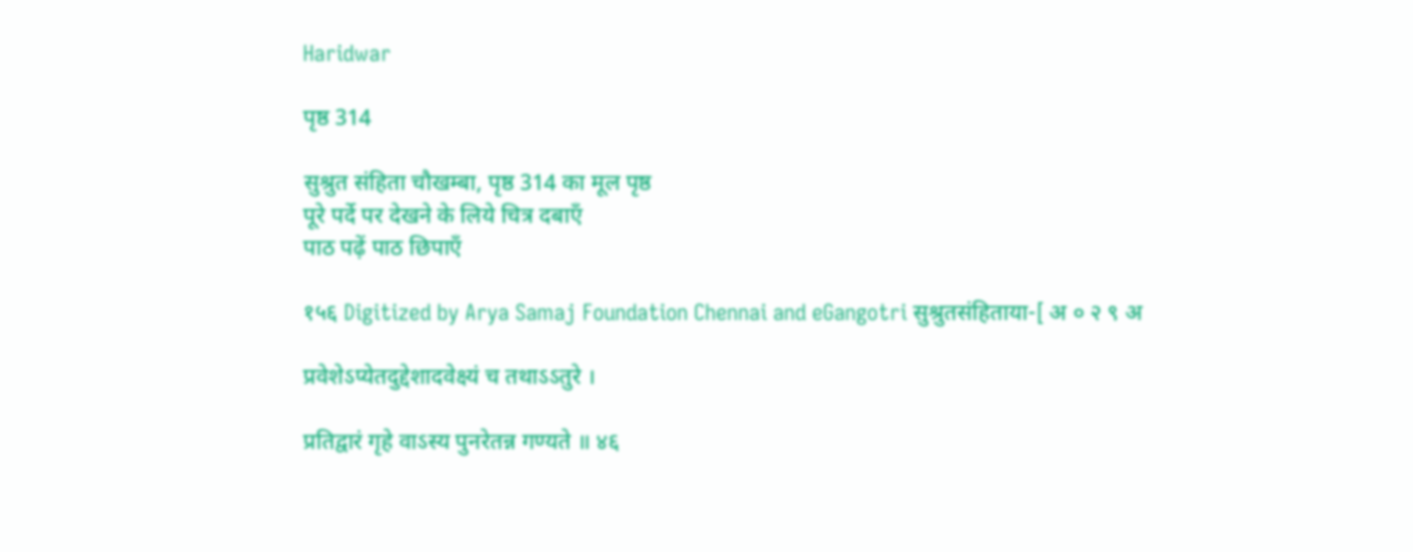Haridwar

पृष्ठ 314

सुश्रुत संहिता चौखम्बा, पृष्ठ 314 का मूल पृष्ठ
पूरे पर्दे पर देखने के लिये चित्र दबाएँ
पाठ पढ़ें पाठ छिपाएँ

१५६ Digitized by Arya Samaj Foundation Chennai and eGangotri सुश्रुतसंहिताया-[ अ ० २ ९ अ

प्रवेशेऽप्येतदुद्देशादवेक्ष्यं च तथाऽऽतुरे ।

प्रतिद्वारं गृहे वाऽस्य पुनरेतन्न गण्यते ॥ ४६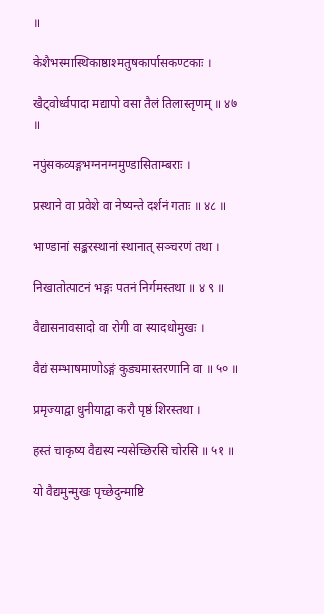॥

केशैभस्मास्थिकाष्ठाश्मतुषकार्पासकण्टकाः ।

खैट्वोर्ध्वपादा मद्यापो वसा तैलं तिलास्तृणम् ॥ ४७ ॥

नपुंसकव्यङ्गभग्ननग्नमुण्डासिताम्बराः ।

प्रस्थाने वा प्रवेशे वा नेष्यन्ते दर्शनं गताः ॥ ४८ ॥

भाण्डानां सङ्करस्थानां स्थानात् सञ्चरणं तथा ।

निखातोत्पाटनं भङ्गः पतनं निर्गमस्तथा ॥ ४ ९ ॥

वैद्यासनावसादो वा रोगी वा स्यादधोमुखः ।

वैद्यं सम्भाषमाणोऽङ्गं कुड्यमास्तरणानि वा ॥ ५० ॥

प्रमृज्याद्वा धुनीयाद्वा करौ पृष्ठं शिरस्तथा ।

हस्तं चाकृष्य वैद्यस्य न्यसेच्छिरसि चोरसि ॥ ५१ ॥

यो वैद्यमुन्मुखः पृच्छेदुन्माष्टि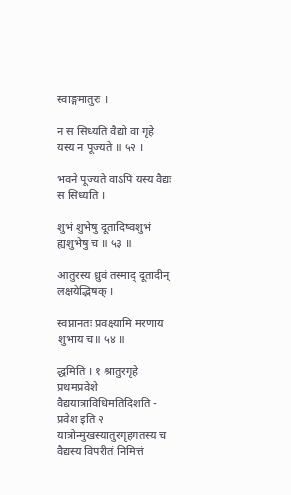स्वाङ्गमातुरः ।

न स सिध्यति वैद्यो वा गृहे यस्य न पूज्यते ॥ ५२ ।

भवने पूज्यते वाऽपि यस्य वैद्यः स सिध्यति ।

शुभं शुभेषु दूतादिष्वशुभं ह्यशुभेषु च ॥ ५३ ॥

आतुरस्य ध्रुवं तस्माद् दूतादीन् लक्षयेद्भिषक् ।

स्वप्नानतः प्रवक्ष्यामि मरणाय शुभाय च॥ ५४ ॥

द्धमिति । १ श्रातुरगृहे प्रथमप्रवेशे वैद्ययात्राविधिमतिदिशति - प्रवेश इति २ यात्रोन्मुखस्यातुरगृहगतस्य च वैद्यस्य विपरीतं निमित्तं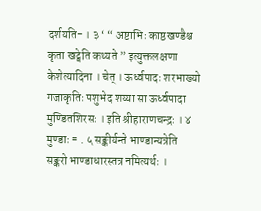दर्शयति- । ३ ‘ “ अष्टाभिः काष्ठखण्डैश्च कृता खट्वेति कथ्यते ” इत्युक्तलक्षणा केशेत्यादिना । चेत् । ऊर्ध्वपादः शरभाख्यो गजाकृतिः पशुभेद शय्या सा ऊर्ध्वपादा मुण्डितशिरसः । इति श्रीहाराणचन्द्रः । ४ मुण्डाः = . ५ सङ्कीर्यन्ते भाण्डान्यत्रेति सङ्करो भाण्डाधारस्तत्र नमित्यर्थः ।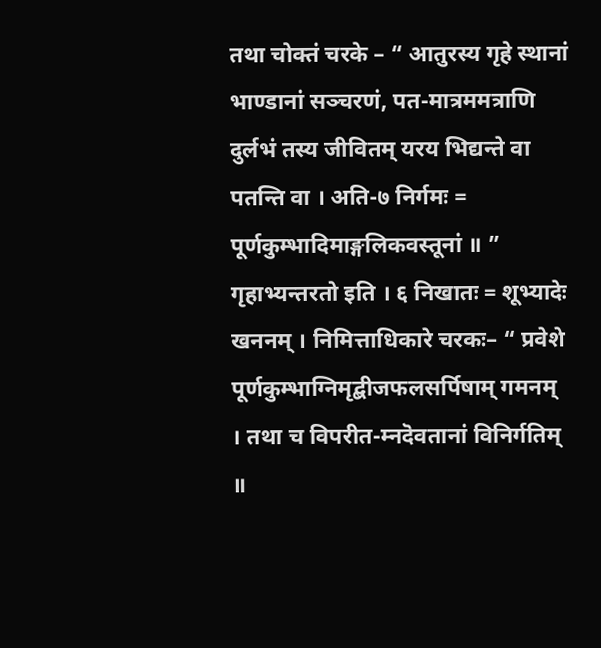तथा चोक्तं चरके – “ आतुरस्य गृहे स्थानां भाण्डानां सञ्चरणं, पत-मात्रममत्राणि दुर्लभं तस्य जीवितम् यरय भिद्यन्ते वा पतन्ति वा । अति-७ निर्गमः = पूर्णकुम्भादिमाङ्गलिकवस्तूनां ॥ ” गृहाभ्यन्तरतो इति । ६ निखातः = शूभ्यादेः खननम् । निमित्ताधिकारे चरकः– “ प्रवेशे पूर्णकुम्भाग्निमृद्बीजफलसर्पिषाम् गमनम् । तथा च विपरीत-म्नदॆवतानां विनिर्गतिम् ॥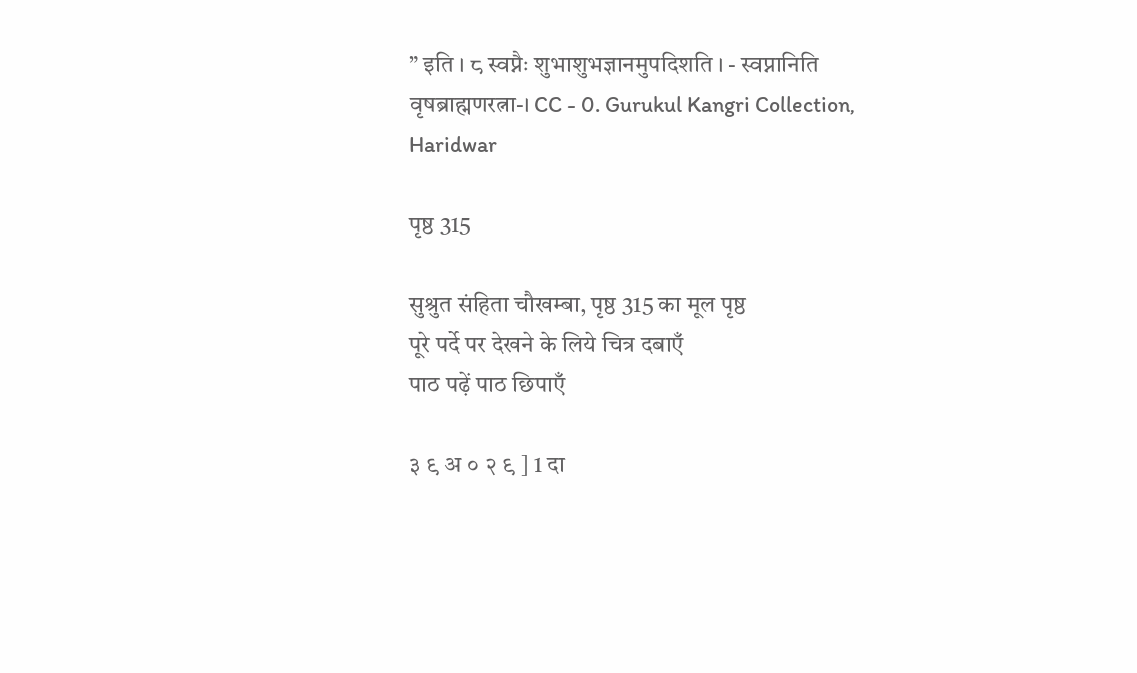” इति । ८ स्वप्नैः शुभाशुभज्ञानमुपदिशति । - स्वप्नानिति वृषब्राह्मणरत्ना-। CC - 0. Gurukul Kangri Collection, Haridwar

पृष्ठ 315

सुश्रुत संहिता चौखम्बा, पृष्ठ 315 का मूल पृष्ठ
पूरे पर्दे पर देखने के लिये चित्र दबाएँ
पाठ पढ़ें पाठ छिपाएँ

३ ९ अ ० २ ९ ] 1 दा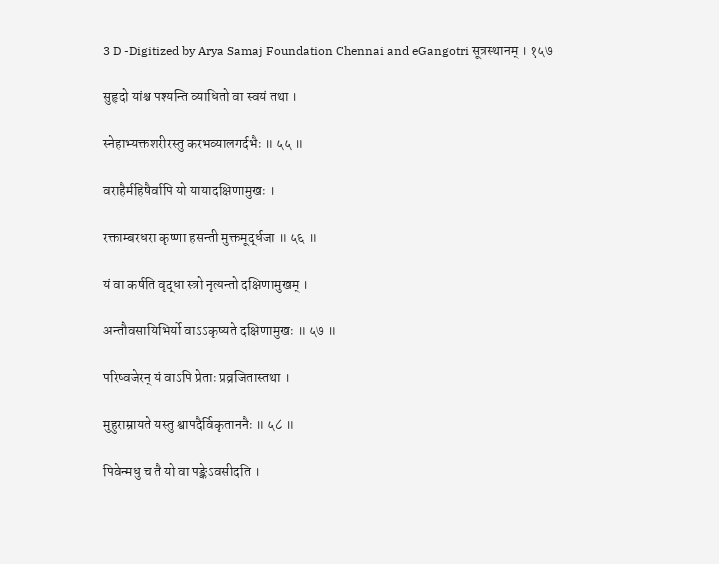3 D -Digitized by Arya Samaj Foundation Chennai and eGangotri सूत्रस्थानम् । १५७

सुहृदो यांश्च पश्यन्ति व्याधितो वा स्वयं तथा ।

स्नेहाभ्यक्तशरीरस्तु करभव्यालगर्दभैः ॥ ५५ ॥

वराहैर्महिषैर्वापि यो यायादक्षिणामुखः ।

रक्ताम्बरधरा कृष्णा हसन्ती मुक्तमूर्द्धजा ॥ ५६ ॥

यं वा कर्षति वृद्धा स्त्रो नृत्यन्तो दक्षिणामुखम् ।

अन्तौवसायिभिर्यो वाऽऽकृष्यते दक्षिणामुखः ॥ ५७ ॥

परिष्वजेरन् यं वाऽपि प्रेताः प्रव्रजितास्तथा ।

मुहुराम्रायते यस्तु श्वापदैर्विकृताननैः ॥ ५८ ॥

पिवेन्मधु च तै यो वा पङ्केऽवसीदति ।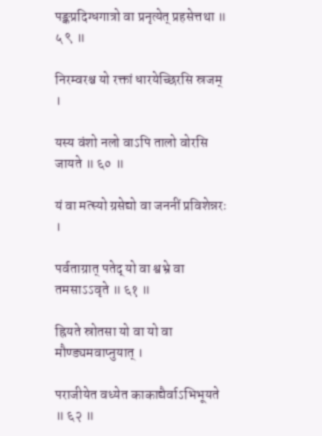पङ्कप्रदिग्धगात्रो वा प्रनृत्येत् प्रहसेत्तथा ॥ ५ ९ ॥

निरम्वरश्च यो रक्तां धारयेच्छिरसि स्रजम् ।

यस्य वंशो नलो वाऽपि तालो वोरसि जायते ॥ ६० ॥

यं वा मत्स्यो ग्रसेद्यो वा जननीं प्रविशेन्नरः ।

पर्वताग्रात् पतेद् यो वा श्वभ्रे वा तमसाऽऽवृते ॥ ६१ ॥

ह्रियते स्रोतसा यो वा यो वा मौण्ड्यमवाप्नुयात् ।

पराजीयेत वध्येत काकाद्यैर्वाऽभिभूयते ॥ ६२ ॥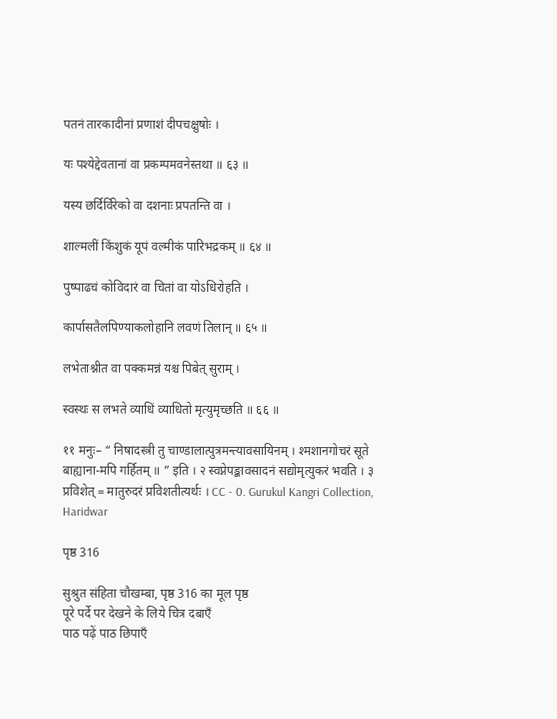पतनं तारकादीनां प्रणाशं दीपचक्षुषोः ।

यः पश्येद्देवतानां वा प्रकम्पमवनेस्तथा ॥ ६३ ॥

यस्य छर्दिर्विरेको वा दशनाः प्रपतन्ति वा ।

शाल्मलीं किंशुकं यूपं वल्मीकं पारिभद्रकम् ॥ ६४ ॥

पुष्पाढचं कोविदारं वा चितां वा योऽधिरोहति ।

कार्पासतैलपिण्याकलोहानि लवणं तिलान् ॥ ६५ ॥

लभेताश्नीत वा पक्कमन्नं यश्च पिबेत् सुराम् ।

स्वस्थः स लभते व्याधिं व्याधितो मृत्युमृच्छति ॥ ६६ ॥

११ मनुः– “ निषादस्त्री तु चाण्डालात्पुत्रमन्त्यावसायिनम् । श्मशानगोचरं सूते बाह्याना-मपि गर्हितम् ॥ ” इति । २ स्वप्नेपङ्कावसादनं सद्योमृत्युकरं भवति । ३ प्रविशेत् = मातुरुदरं प्रविशतीत्यर्थः । CC - 0. Gurukul Kangri Collection, Haridwar

पृष्ठ 316

सुश्रुत संहिता चौखम्बा, पृष्ठ 316 का मूल पृष्ठ
पूरे पर्दे पर देखने के लिये चित्र दबाएँ
पाठ पढ़ें पाठ छिपाएँ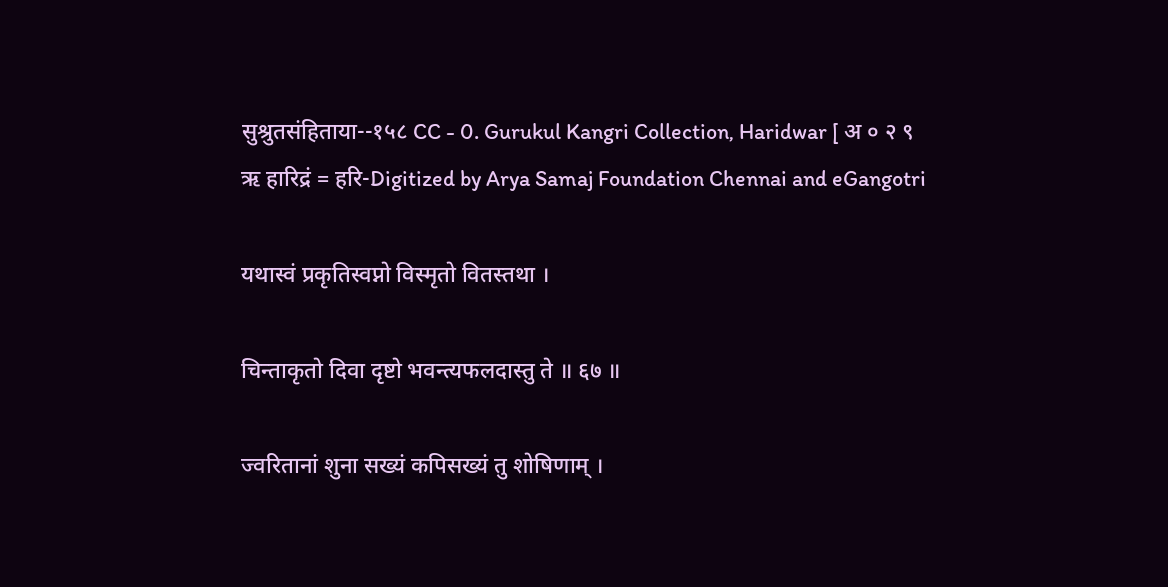सुश्रुतसंहिताया--१५८ CC - 0. Gurukul Kangri Collection, Haridwar [ अ ० २ ९ ऋ हारिद्रं = हरि-Digitized by Arya Samaj Foundation Chennai and eGangotri

यथास्वं प्रकृतिस्वप्नो विस्मृतो वितस्तथा ।

चिन्ताकृतो दिवा दृष्टो भवन्त्यफलदास्तु ते ॥ ६७ ॥

ज्वरितानां शुना सख्यं कपिसख्यं तु शोषिणाम् ।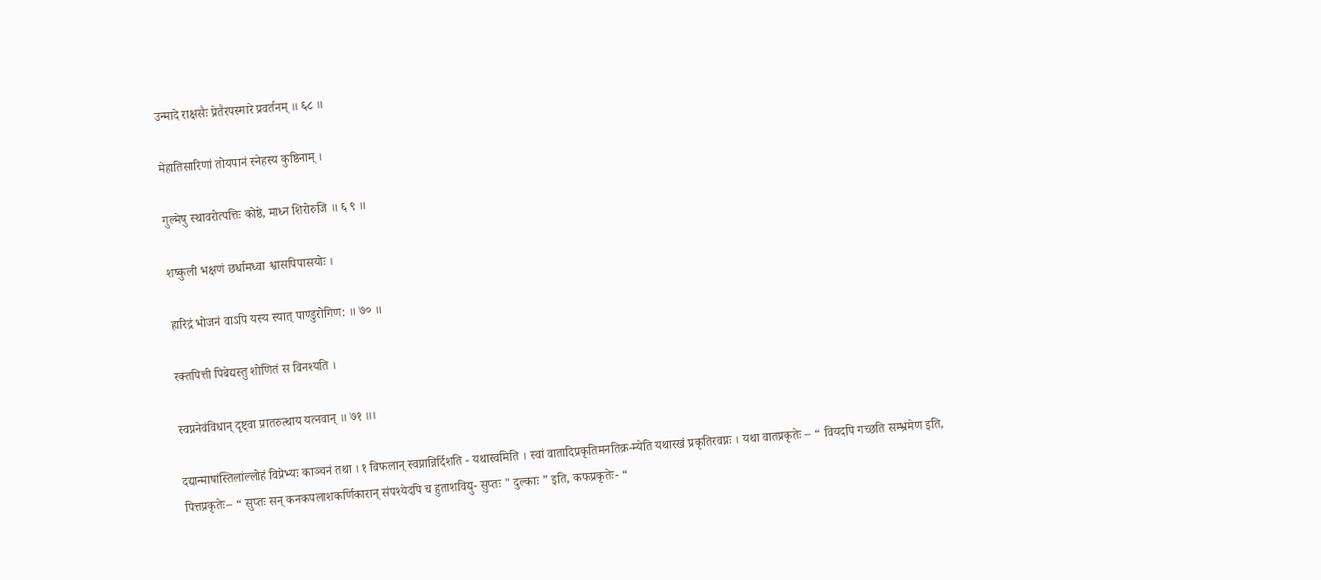उन्मादे राक्षसैः प्रेतैरपस्मारे प्रवर्तनम् ॥ ६८ ॥

मेहातिसारिणां तोयपानं स्नेहस्य कुष्ठिनाम् ।

गुल्मेषु स्थावरोत्पत्तिः कोष्ठे, माध्न शिरोरुजि ॥ ६ ९ ॥

शष्कुली भक्षणं छर्धामध्वा श्वासपिपासयोः ।

हारिद्रं भोजनं वाऽपि यस्य स्यात् पाण्डुरोगिण: ॥ ७० ॥

रक्तपित्ती पिबेद्यस्तु शोणितं स विनश्यति ।

स्वप्ननेवंविधान् दृष्ट्वा प्रातरुत्थाय यत्नवान् ॥ ७१ ॥।

दद्यान्माषांस्तिलांल्लोहं विप्रेभ्यः काञ्चनं तथा । १ विफलान् स्वप्नान्निर्दिशति - यथास्वमिति । स्वां वातादिप्रकृतिमनतिक्र-म्येति यथारखं प्रकृतिरवप्नः । यथा वातप्रकृतेः – “ वियदपि गच्छति सम्भ्रमेण इति, पित्तप्रकृतेः– “ सुप्तः सन् कनकपलाशकर्णिकारान् संपश्येदपि च हुताशविद्यु- सुप्तः " दुल्काः ” इति, कफप्रकृतेः- “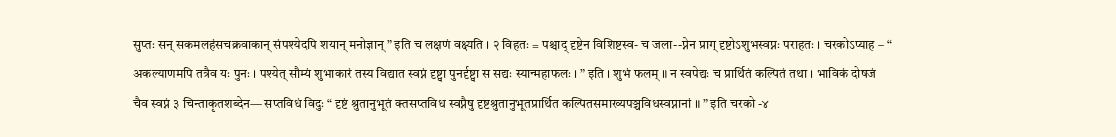सुप्तः सन् सकमलहंसचक्रवाकान् संपश्येदपि शयान् मनोज्ञान् ” इति च लक्षणं वक्ष्यति । २ विहतः = पश्चाद् दृष्टेन विशिष्टस्व- च जला--प्नेन प्राग् दृष्टोऽशुभस्वप्नः पराहतः । चरकोऽप्याह – “ अकल्याणमपि तत्रैव यः पुनः । पश्येत् सौम्यं शुभाकारं तस्य विद्यात स्वप्नं दृष्ट्वा पुनर्दृष्ट्वा स सद्यः स्यान्महाफलः । ” इति । शुभं फलम् ॥ न स्वपेद्यः च प्रार्थितं कल्पितं तथा । भाविकं दोषजं चैव स्वप्नं ३ चिन्ताकृतशब्देन— सप्तविधं विदुः “ दृष्टं श्रुतानुभूतं क्तसप्तविध स्वप्नैषु दृष्टश्रुतानुभूतप्रार्थित कल्पितसमाख्यपञ्चविधस्वप्नानां ॥ ” इति चरको -४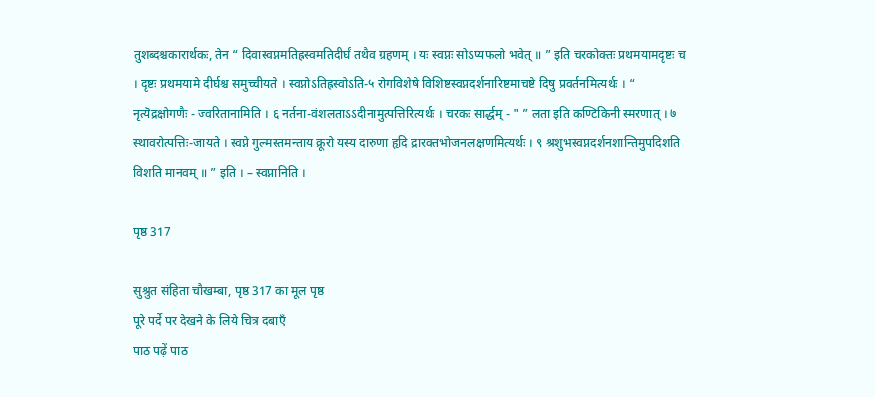तुशब्दश्चकारार्थकः, तेन “ दिवास्वप्नमतिह्रस्वमतिदीर्घं तथैव ग्रहणम् । यः स्वप्नः सोऽप्यफलो भवेत् ॥ ” इति चरकोक्तः प्रथमयामदृष्टः च । दृष्टः प्रथमयामे दीर्घश्च समुच्चीयते । स्वप्नोऽतिह्रस्वोऽति-५ रोगविशेषे विशिष्टस्वप्नदर्शनारिष्टमाचष्टे दिषु प्रवर्तनमित्यर्थः । “ नृत्यॆद्रक्षोगणैः - ज्वरितानामिति । ६ नर्तना-वंशलताऽऽदीनामुत्पत्तिरित्यर्थः । चरकः सार्द्धम् - " ” लता इति कण्टिकिनी स्मरणात् । ७ स्थावरोत्पत्तिः-जायते । स्वप्ने गुल्मस्तमन्ताय क्रूरो यस्य दारुणा हृदि द्रारक्तभोजनलक्षणमित्यर्थः । ९ श्रशुभस्वप्नदर्शनशान्तिमुपदिशति विशति मानवम् ॥ ” इति । – स्वप्नानिति ।

पृष्ठ 317

सुश्रुत संहिता चौखम्बा, पृष्ठ 317 का मूल पृष्ठ
पूरे पर्दे पर देखने के लिये चित्र दबाएँ
पाठ पढ़ें पाठ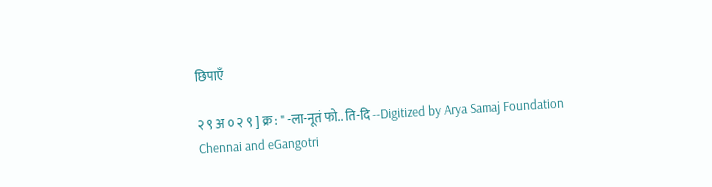छिपाएँ

२ ९ अ ० २ ९ ] क्र : " -ला-नूतं फो.. ति-दि --Digitized by Arya Samaj Foundation Chennai and eGangotri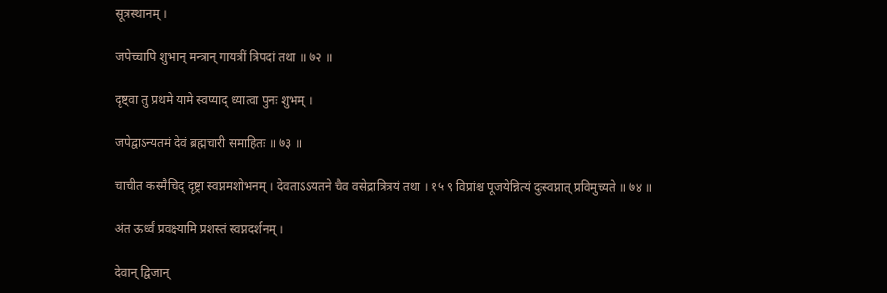सूत्रस्थानम् ।

जपेच्चापि शुभान् मन्त्रान् गायत्रीं त्रिपदां तथा ॥ ७२ ॥

दृष्ट्वा तु प्रथमे यामे स्वप्याद् ध्यात्वा पुनः शुभम् ।

जपेद्वाऽन्यतमं देवं ब्रह्मचारी समाहितः ॥ ७३ ॥

चाचीत कस्मैचिद् दृष्ट्रा स्वप्नमशोभनम् । देवताऽऽयतने चैव वसेद्रात्रित्रयं तथा । १५ ९ विप्रांश्च पूजयेन्नित्यं दुःस्वप्नात् प्रविमुच्यते ॥ ७४ ॥

अंत ऊर्ध्वं प्रवक्ष्यामि प्रशस्तं स्वप्नदर्शनम् ।

देवान् द्विजान्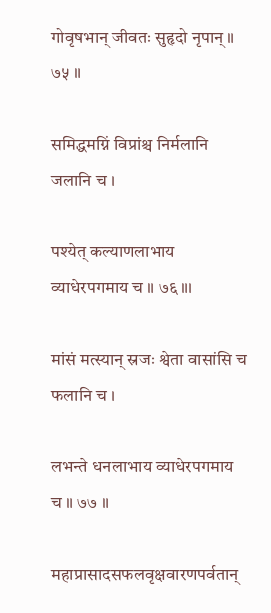गोवृषभान् जीवतः सुहृदो नृपान् ॥ ७५ ॥

समिद्धमग्निं विप्रांश्च निर्मलानि जलानि च ।

पश्येत् कल्याणलाभाय व्याधेरपगमाय च ॥ ७६ ॥।

मांसं मत्स्यान् स्रजः श्वेता वासांसि च फलानि च ।

लभन्ते धनलाभाय व्याधेरपगमाय च ॥ ७७ ॥

महाप्रासादसफलवृक्षवारणपर्वतान्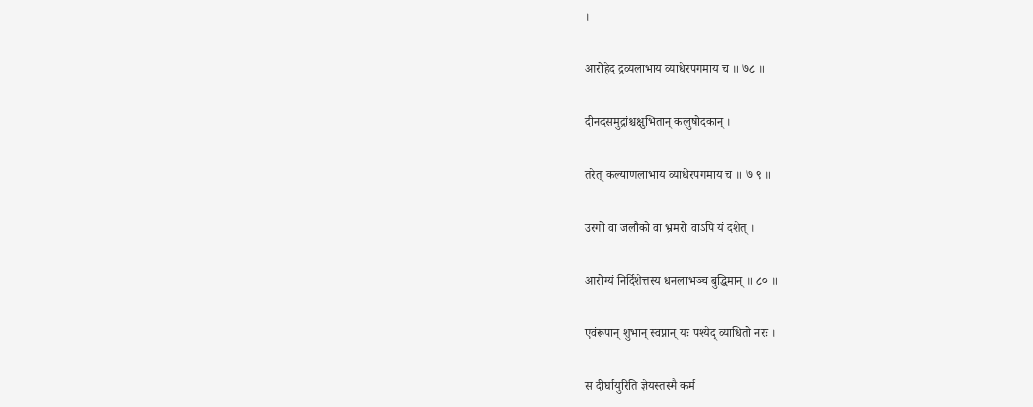।

आरोहेद द्रव्यलाभाय व्याधेरपगमाय च ॥ ७८ ॥

दीनदसमुद्रांश्चक्षुभितान् कलुषोदकान् ।

तरेत् कल्याणलाभाय व्याधेरपगमाय च ॥ ७ ९ ॥

उरगो वा जलौको वा भ्रमरो वाऽपि यं दशेत् ।

आरोग्यं निर्दिशेत्तस्य धनलाभञ्च बुद्धिमान् ॥ ८० ॥

एवंरूपान् शुभान् स्वप्नान् यः पश्येद् व्याधितो नरः ।

स दीर्घायुरिति ज्ञेयस्तस्मै कर्म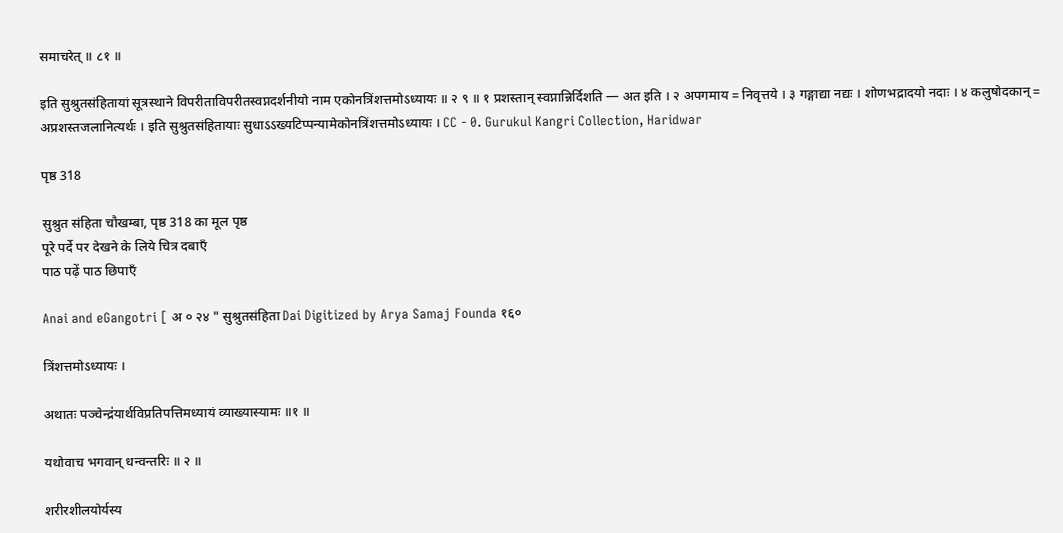समाचरेत् ॥ ८१ ॥

इति सुश्रुतसंहितायां सूत्रस्थाने विपरीताविपरीतस्वप्नदर्शनीयो नाम एकोनत्रिंशत्तमोऽध्यायः ॥ २ ९ ॥ १ प्रशस्तान् स्वप्नान्निर्दिशति — अत इति । २ अपगमाय = निवृत्तये । ३ गङ्गाद्या नद्यः । शोणभद्रादयो नदाः । ४ कलुषोदकान् = अप्रशस्तजलानित्यर्थः । इति सुश्रुतसंहितायाः सुधाऽऽख्यटिप्पन्यामेकोनत्रिंशत्तमोऽध्यायः । CC - 0. Gurukul Kangri Collection, Haridwar

पृष्ठ 318

सुश्रुत संहिता चौखम्बा, पृष्ठ 318 का मूल पृष्ठ
पूरे पर्दे पर देखने के लिये चित्र दबाएँ
पाठ पढ़ें पाठ छिपाएँ

Anai and eGangotri [ अ ० २४ " सुश्रुतसंहिता Dai Digitized by Arya Samaj Founda १६०

त्रिंशत्तमोऽध्यायः ।

अथातः पञ्चेन्द्र॑यार्थविप्रतिपत्तिमध्यायं व्याख्यास्यामः ॥१ ॥

यथोवाच भगवान् धन्वन्तरिः ॥ २ ॥

शरीरशीलयोर्यस्य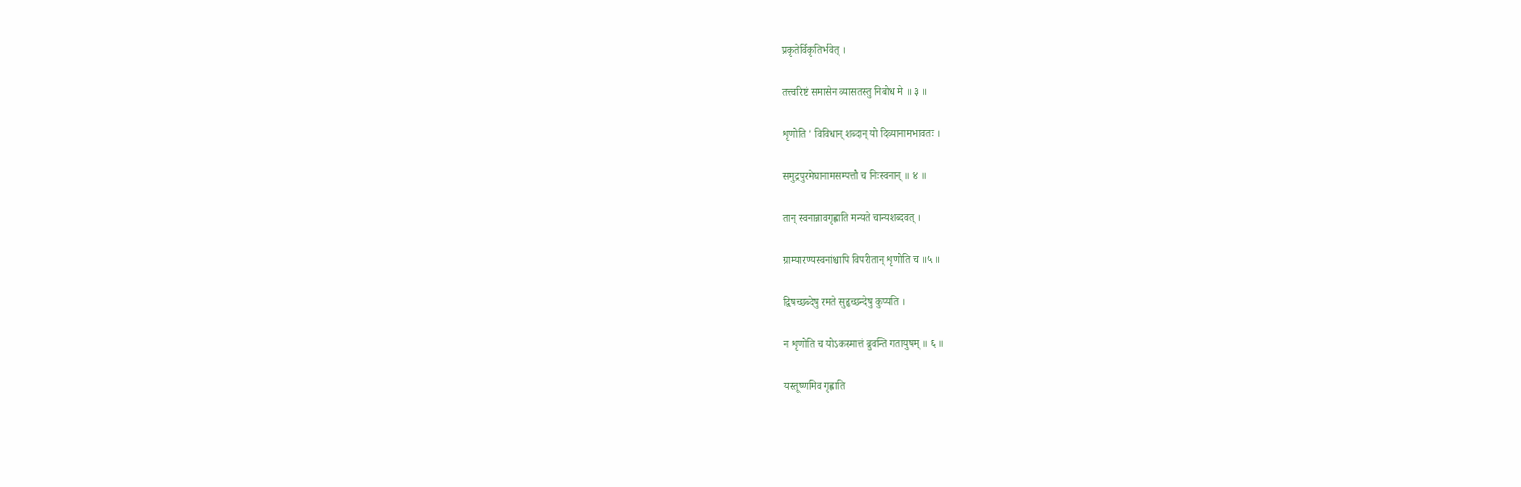प्रकृतेर्विकृतिर्भवेत् ।

तत्त्वरिष्टं समासेन व्यासतस्तु निबोध मे ॥ ३ ॥

शृणोति ' विविधान् शब्दान् यो दिव्यानामभावतः ।

समुद्रपुरमेघानामसम्पत्तौ च निःस्वनान् ॥ ४ ॥

तान् स्वनान्नावगृह्णाति मन्यते चान्यशब्दवत् ।

ग्राम्यारण्यस्वनांश्चापि विपरीतान् शृणोति च ॥५ ॥

द्विषच्छब्देषु रमते सुहृच्छन्देषु कुप्यति ।

न शृणोति च योऽकस्मात्तं ब्रुवन्ति गतायुषम् ॥ ६ ॥

यस्तूष्णमिव गृह्णाति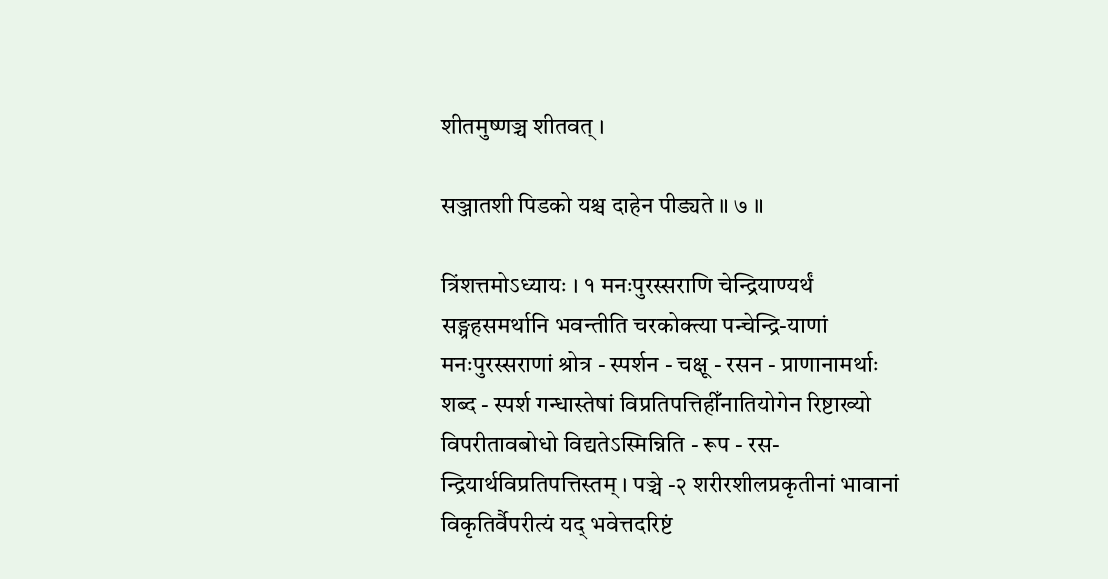शीतमुष्णञ्च शीतवत् ।

सञ्जातशी पिडको यश्च दाहेन पीड्यते ॥ ७ ॥

त्रिंशत्तमोऽध्यायः । १ मनःपुरस्सराणि चेन्द्रियाण्यर्थं सङ्ग्रहसमर्थानि भवन्तीति चरकोक्त्या पन्चेन्द्रि-याणां मनःपुरस्सराणां श्रोत्र - स्पर्शन - चक्षू - रसन - प्राणानामर्थाः शब्द - स्पर्श गन्धास्तेषां विप्रतिपत्तिहीँनातियोगेन रिष्टाख्यो विपरीतावबोधो विद्यतेऽस्मिन्निति - रूप - रस-न्द्रियार्थविप्रतिपत्तिस्तम् । पञ्चे -२ शरीरशीलप्रकृतीनां भावानां विकृतिर्वैपरीत्यं यद् भवेत्तदरिष्टं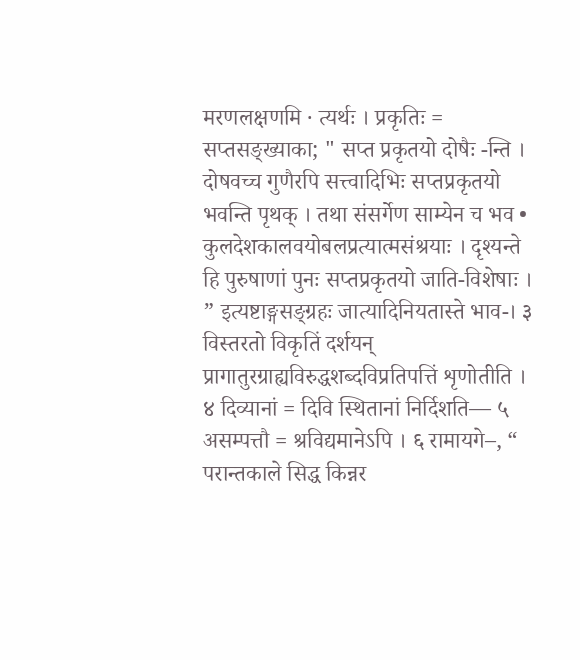मरणलक्षणमि · त्यर्थः । प्रकृतिः = सप्तसङ्ख्याका; " सप्त प्रकृतयो दोषैः -न्ति । दोषवच्च गुणैरपि सत्त्वादिभिः सप्तप्रकृतयो भवन्ति पृथक् । तथा संसर्गेण साम्येन च भव • कुलदेशकालवयोबलप्रत्यात्मसंश्रयाः । दृश्यन्ते हि पुरुषाणां पुनः सप्तप्रकृतयो जाति-विशेषाः । ” इत्यष्टाङ्गसङ्ग्रहः जात्यादिनियतास्ते भाव-। ३ विस्तरतो विकृतिं दर्शयन् प्रागातुरग्राह्यविरुद्धशब्दविप्रतिपत्तिं शृणोतीति । ४ दिव्यानां = दिवि स्थितानां निर्दिशति— ५ असम्पत्तौ = श्रविद्यमानेऽपि । ६ रामायगे–, “ परान्तकाले सिद्ध किन्नर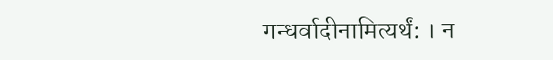गन्धर्वादीनामित्यर्थं: । न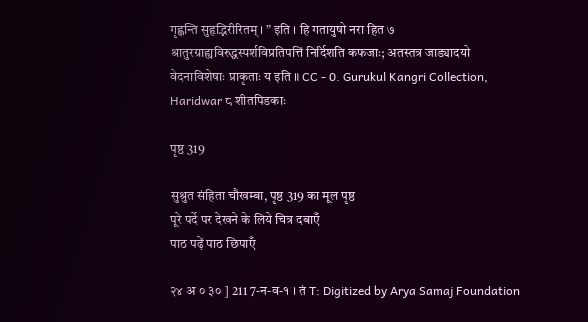गृह्णन्ति सुहृद्भिरीरितम् । ” इति । हि गतायुषो नरा हित ७ श्रातुरग्राह्यविरुद्धस्पर्शविप्रतिपत्तिं निर्दिशति कफजाः; अतस्तत्र जाड्यादयो वेदनाविशेषाः प्राकृताः य इति ॥ CC - 0. Gurukul Kangri Collection, Haridwar ८ शीतपिडकाः

पृष्ठ 319

सुश्रुत संहिता चौखम्बा, पृष्ठ 319 का मूल पृष्ठ
पूरे पर्दे पर देखने के लिये चित्र दबाएँ
पाठ पढ़ें पाठ छिपाएँ

२४ अ ० ३० ] 211 7-न-व-१ । तं T: Digitized by Arya Samaj Foundation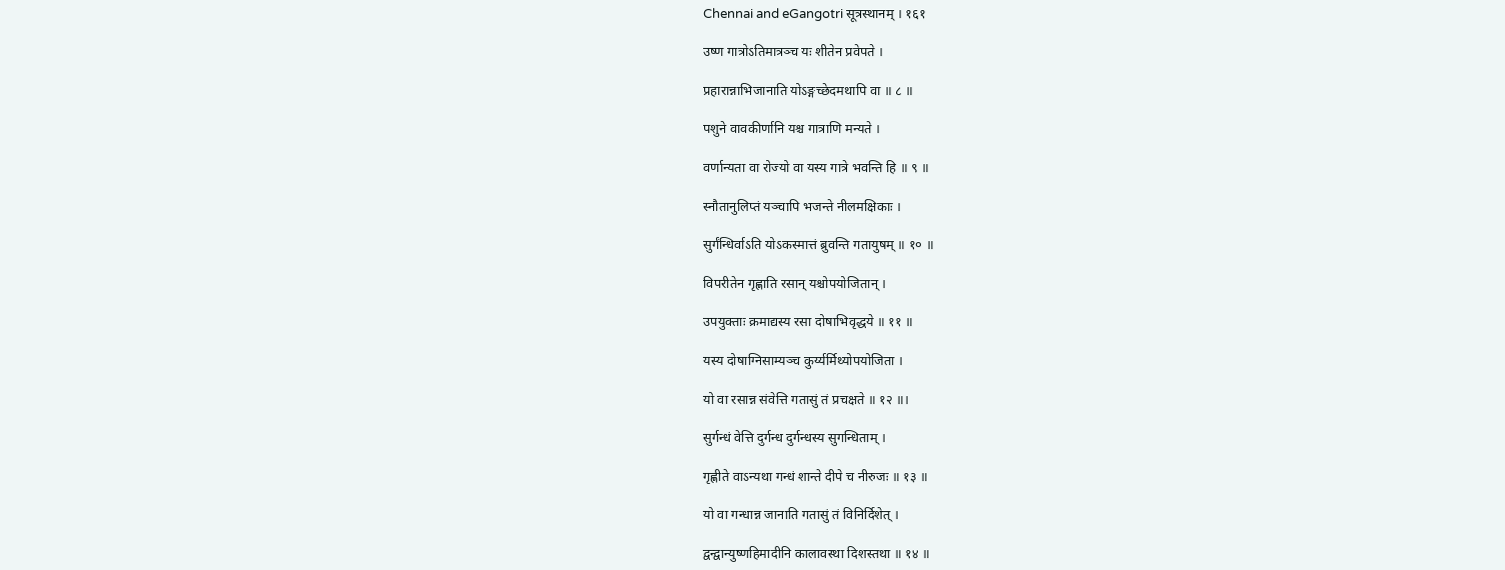Chennai and eGangotri सूत्रस्थानम् । १६१

उष्ण गात्रोऽतिमात्रञ्च यः शीतेन प्रवेपते ।

प्रहारान्नाभिजानाति योऽङ्गच्छेदमथापि वा ॥ ८ ॥

पशुने वावकीर्णानि यश्च गात्राणि मन्यते ।

वर्णान्यता वा रोज्यो वा यस्य गात्रे भवन्ति हि ॥ ९ ॥

स्नौतानुलिप्तं यञ्चापि भजन्ते नीलमक्षिकाः ।

सुर्गंन्धिर्वाऽति योऽकस्मात्तं ब्रुवन्ति गतायुषम् ॥ १० ॥

विपरीतेन गृह्णाति रसान् यश्चोपयोजितान् ।

उपयुक्ताः क्रमाद्यस्य रसा दोषाभिवृद्धये ॥ ११ ॥

यस्य दोषाग्निसाम्यञ्च कुर्य्यर्मिथ्योपयोजिता ।

यो वा रसान्न संवेत्ति गतासुं तं प्रचक्षते ॥ १२ ॥।

सुर्गन्धं वेत्ति दुर्गन्ध दुर्गन्धस्य सुगन्धिताम् ।

गृह्णीते वाऽन्यथा गन्धं शान्ते दीपे च नीरुजः ॥ १३ ॥

यो वा गन्धान्न जानाति गतासुं तं विनिर्दिशेत् ।

द्वन्द्वान्युष्णहिमादीनि कालावस्था दिशस्तथा ॥ १४ ॥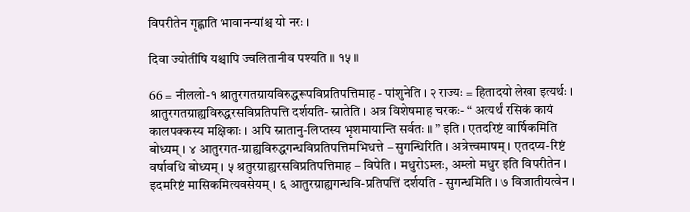विपरीतेन गृह्णाति भावानन्यांश्च यो नरः ।

दिवा ज्योतींषि यश्चापि ज्वलितानीव पश्यति ॥ १५ ॥

66 = नीललो-१ श्रातुरगतग्रायविरुद्धरूपविप्रतिपत्तिमाह - पांशुनेति । २ राज्यः = हितादयो लेखा इत्यर्थः । श्रातुरगतग्राह्यविरुद्धरसविप्रतिपत्ति दर्शयति- स्नातेति । अत्र विशेषमाह चरकः- “ अत्यर्थं रसिकं कायं कालपक्कस्य मक्षिकाः । अपि स्नातानु-लिप्तस्य भृशमायान्ति सर्वतः ॥ ” इति । एतदरिष्टं वार्षिकमिति बोध्यम् । ४ आतुरगत-ग्राह्यविरुद्धगन्धविप्रतिपत्तिमभिधत्ते – सुगन्धिरिति । अत्रेत्त्वमाषम् । एतदप्य-रिष्टं वर्षावधि बोध्यम् । ५ श्रतुरग्राह्यरसविप्रतिपत्तिमाह – विपेति । मधुरोऽम्लः, अम्लो मधुर इति विपरीतेन । इदमरिष्टं मासिकमित्यवसेयम् । ६ आतुरग्राह्यगन्धवि-प्रतिपत्तिं दर्शयति - सुगन्धमिति । ७ विजातीयत्वेन ।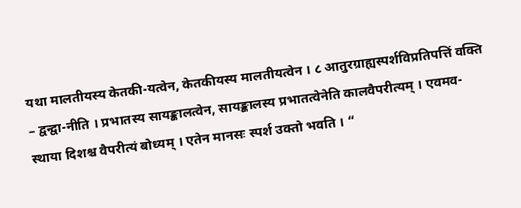यथा मालतीयस्य केतकी-यत्वेन, केतकीयस्य मालतीयत्वेन । ८ आतुरग्राह्यस्पर्शविप्रतिपत्तिं वक्ति – द्वन्द्वा-नीति । प्रभातस्य सायङ्कालत्वेन, सायङ्कालस्य प्रभातत्वेनेति कालवैपरीत्यम् । एवमव-स्थाया दिशश्च वैपरीत्यं बोध्यम् । एतेन मानसः स्पर्श उक्तो भवति । “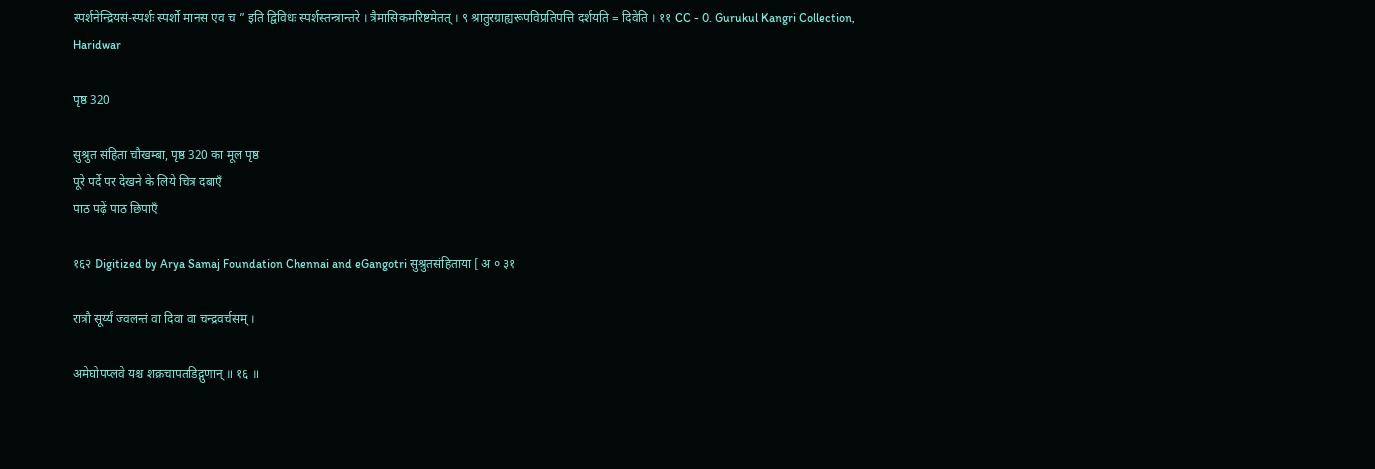स्पर्शनेन्द्रियसं-स्पर्शः स्पर्शो मानस एव च ” इति द्विविधः स्पर्शस्तन्त्रान्तरे । त्रैमासिकमरिष्टमेतत् । ९ श्रातुरग्राह्यरूपविप्रतिपत्ति दर्शयति = दिवेति । ११ CC - 0. Gurukul Kangri Collection, Haridwar

पृष्ठ 320

सुश्रुत संहिता चौखम्बा, पृष्ठ 320 का मूल पृष्ठ
पूरे पर्दे पर देखने के लिये चित्र दबाएँ
पाठ पढ़ें पाठ छिपाएँ

१६२ Digitized by Arya Samaj Foundation Chennai and eGangotri सुश्रुतसंहिताया [ अ ० ३१

रात्रौ सूर्य्यं ज्वलन्तं वा दिवा वा चन्द्रवर्चसम् ।

अमेघोपप्लवे यश्च शक्रचापतडिद्गुणान् ॥ १६ ॥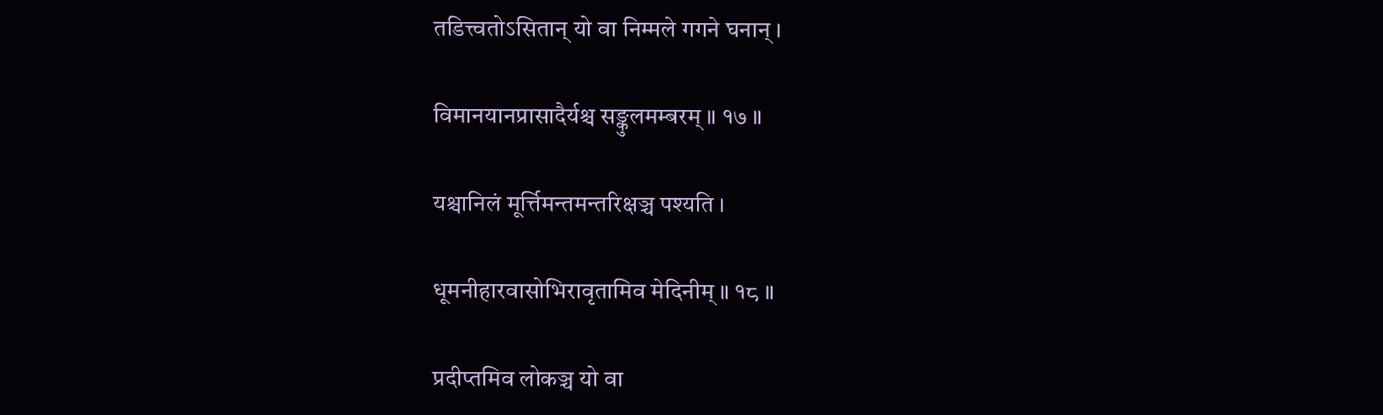तडित्त्वतोऽसितान् यो वा निम्मले गगने घनान् ।

विमानयानप्रासादैर्यश्च सङ्कुलमम्बरम् ॥ १७ ॥

यश्चानिलं मूर्त्तिमन्तमन्तरिक्षञ्च पश्यति ।

धूमनीहारवासोभिरावृतामिव मेदिनीम् ॥ १८ ॥

प्रदीप्तमिव लोकञ्च यो वा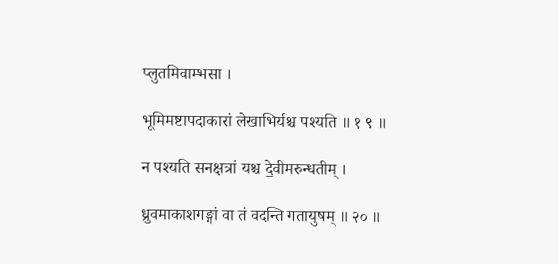प्लुतमिवाम्भसा ।

भूमिमष्टापदाकारां लेखाभिर्यश्च पश्यति ॥ १ ९ ॥

न पश्यति सनक्षत्रां यश्च दे॒वीमरुन्धतीम् ।

ध्रुवमाकाशगङ्गां वा तं वदन्ति गतायुषम् ॥ २० ॥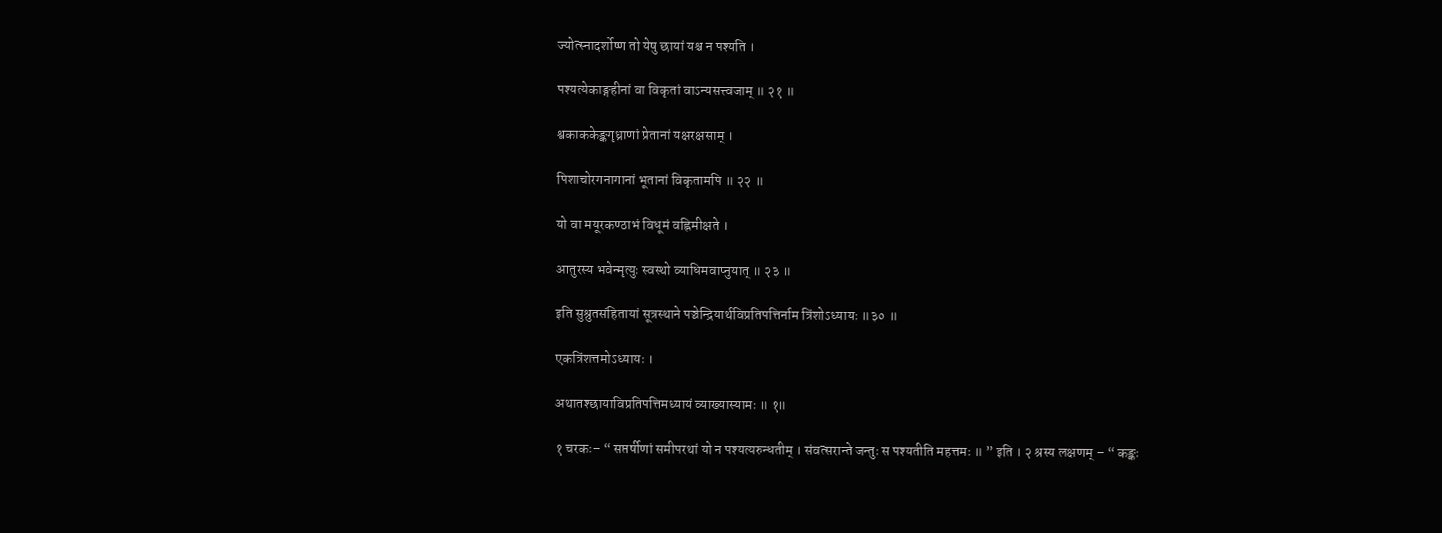ज्योत्स्नादर्शोष्ण तो येषु छायां यश्च न पश्यति ।

पश्यत्येकाङ्गहीनां वा विकृतां वाऽन्यसत्त्वजाम् ॥ २१ ॥

श्वकाककेङ्कगृध्राणां प्रेतानां यक्षरक्षसाम् ।

पिशाचोरगनागानां भूतानां विकृतामपि ॥ २२ ॥

यो वा मयूरकण्ठाभं विधूमं वह्निमीक्षते ।

आतुरस्य भवेन्मृत्युः स्वस्थो व्याधिमवाप्नुयात् ॥ २३ ॥

इति सुश्रुतसंहितायां सूत्रस्थाने पञ्चेन्द्रियार्थविप्रतिपत्तिर्नाम त्रिंशोऽध्यायः ॥३० ॥

एकत्रिंशत्तमोऽध्यायः ।

अथातश्छायाविप्रतिपत्तिमध्यायं व्याख्यास्यामः ॥ १॥

१ चरकः– “ सप्तर्षीणां समीपरथां यो न पश्यत्यरुन्धतीम् । संवत्सरान्ते जन्तुः स पश्यतीति महत्तमः ॥ ” इति । २ श्रस्य लक्षणम् – “ कङ्कः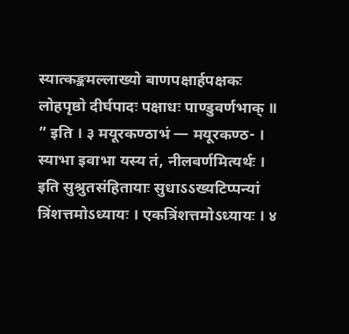स्यात्कङ्कमल्लाख्यो बाणपक्षार्हपक्षकः लोहपृष्ठो दीर्घपादः पक्षाधः पाण्डुवर्णभाक् ॥ ” इति । ३ मयूरकण्ठाभं — मयूरकण्ठ- । स्याभा इवाभा यस्य तं, नीलवर्णमित्यर्थः । इति सुश्रुतसंहितायाः सुधाऽऽख्यटिप्पन्यां त्रिंशत्तमोऽध्यायः । एकत्रिंशत्तमोऽध्यायः । ४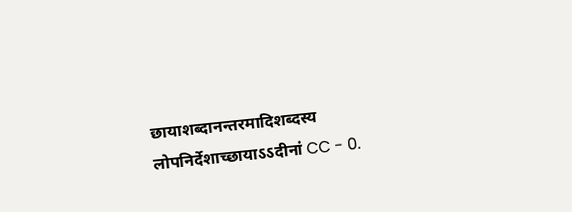छायाशब्दानन्तरमादिशब्दस्य लोपनिर्देशाच्छायाऽऽदीनां CC - 0.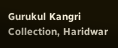Gurukul Kangri Collection, Haridwar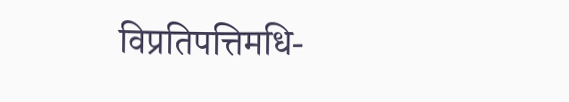विप्रतिपत्तिमधि-